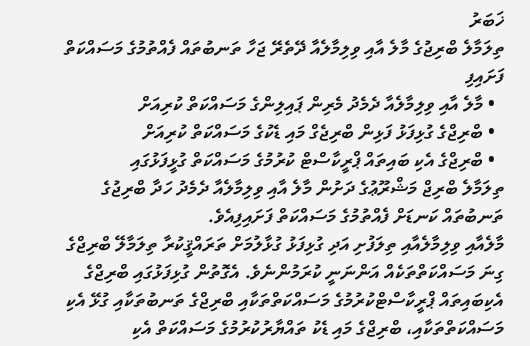ޚަބަރު
ތިލަމާލެ ބްރިޖުގެ މާލެ އާއި ވިލިމާލެއާ ދޭތެރޭ ޖަހާ ތަނބުތައް ފެއްތުމުގެ މަސައްކަތް ފަށައިފި
  • މާލެ އާއި ވިލިމާލެއާ ދެމެދު މެރިން ޕައިލިންގެ މަސައްކަތް ކުރިއަށް
  • ބްރިޖްގެ ގުޅިފަޅު ފަޅިން ބްރިޖެގް މައި ޑެކުގެ މަސައްކަތް ކުރިއަށް
  • ބްރިޖްގެ އެކި ބައިތައް ޕްރީކާސްޓް ކުރުމުގެ މަސައްކަތް ގުޅީފަޅުގައި
ތިލަމާލެ ބްރިޖް މަޝްރޫޢުގެ ދަށުން މާލެ އާއި ވިލިމާލެއާ ދެމެދު ހަދާ ބްރިޖުގެ ތަނބުތައް ކަނޑަށް ފެއްތުމުގެ މަސައްކަތް ފަށައިފިއެވެ.
މާލެއާއި ވިލިމާލެއާއި ތިލަފުށި އަދި ގުޅިފަޅު ގުޅާލުމަށް ތަރައްޤީކުރާ ތިލަމާލޭ ބްރިޖްގެ ގިނަ މަސައްކަތްތަކެއް އަންނަނީ ކުރަމުންނެވެ. އެގޮތުން ގުޅިފަޅުގައި ބްރިޖްގެ އެކިބައިތައް ޕްރީކާސްޓްކުރުމުގެ މަސައްކަތްތަކާއި ބްރިޖްގެ ތަނބުތަކާއި ގުޅޭ އެކި މަސައްކަތްތަކާއި، ބްރިޖްގެ މައި ޑެކު ތައްޔާރުކުރުމުގެ މަސައްކަތް އެކި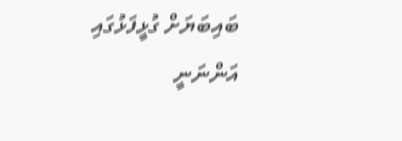ބައިބަޔަށް ގުޅީފަޅުގައި އަންނަނީ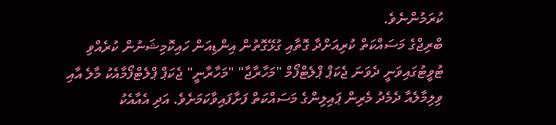ކުރަމުންނެވެ.
ބްރިޖްގެ މަސައްކަތް ކުރިއަށްދާ ގޮތާއި ގުޅޭގޮތުން އިންޑިއަން ހައިކޮމިޝަނުން ކުރެއްވި ޓުވީޓުގައިވަނީ ދެވަނަ ޖެކަޕް ޕްލެޓްފޯމް "މަހާރާޖާ" "މަހާރާނީ" ޖެކަޕް ޕްލެޓްފޯމާއެކު މާލެ އާއި ވިލިމާލެއާ ދެމެދު މެރިން ޕައިލިންގެ މަސައްކަތް ފަށާފައިވާކަމަށެވެ. އަދި އެއާއެކު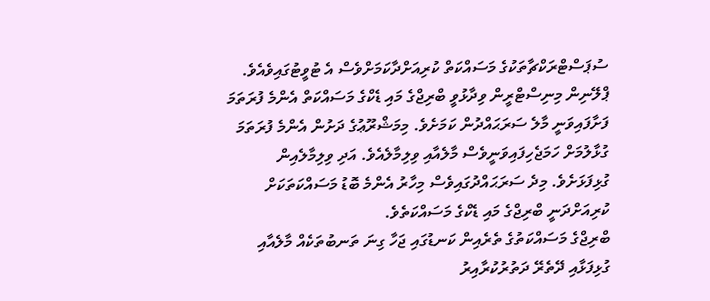ސުޕަސްޓްރަކްޗާތަކުގެ މަސައްކަތް ކުރިއަށްދާކަމަށްވެސް އެ ޓުވީޓުގައިވެއެވެ.
ޕްލޭނިން މިނިސްޓްރީން ވިދާޅުވީ ބްރިޖްގެ މައި ޑެކްގެ މަސައްކަތް އެންމެ ފުރަތަމަ ފަށާފައިވަނީ މާލެ ސަރަޙައްދުން ކަމަށެވެ. މިމަޝްރޫޢުގެ ދަށުން އެންމެ ފުރަތަމަ ގުޅާލުމަށް ހަމަޖެހިފައިވަނީވެސް މާލެއާއި ވިލިމާލެއެވެ. އަދި ވިލިމާލެއިން ގުޅިފަޅަށެވެ. މިދެ ސަރަޙައްދުގައިވެސް މިހާރު އެންމެ ބޮޑު މަސައްކަތަކަށް ކުރިއަށްދަނީ ބްރިޖްގެ މައި ޑެކްގެ މަސައްކަތެވެ.
ބްރިޖްގެ މަސައްކަތުގެ ތެރެއިން ކަނޑުގައި ޖަހާ ގިނަ ތަނބުތަކެއް މާލެއާއި ގުޅިފަޅާއި ދޭތެރޭ ދަތުރުކުރާއިރު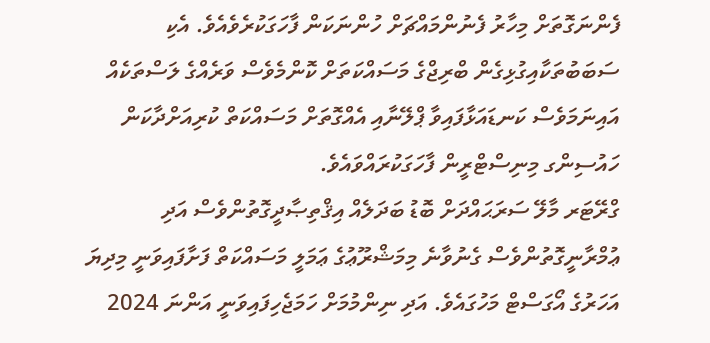ފެންނަގޮތަށް މިހާރު ފެނުންމައްޗަށް ހުންނަކަން ފާހަގަކުރެވެއެވެ. އެކި ސަބަބުތަކާއިގުޅިގެން ބްރިޖްގެ މަސައްކަތަށް ކޮންމެވެސް ވަރެއްގެ ލަސްތަކެއް އައިނަމަވެސް ކަނޑައަޅާފައިވާ ޕްލޭނާއި އެއްގޮތަށް މަސައްކަތް ކުރިއަށްދާކަން ހައުސިންގ މިނިސްޓްރީން ފާހަގަކުރައްވައެވެ.
ގްރޭޓަރ މާލޭ ސަރަޙައްދަށް ބޮޑު ބަދަލެއް އިޤްތިޞާދީގޮތުންވެސް އަދި ޢުމްރާނީގޮތުންވެސް ގެނުވާނެ މިމަޝްރޫޢުގެ ޢަމަލީ މަސައްކަތް ފަށާފައިވަނީ މިދިޔަ އަހަރުގެ އޯގަސްޓް މަހުގައެވެ. އަދި ނިންމުމަށް ހަމަޖެހިފައިވަނީ އަންނަ 2024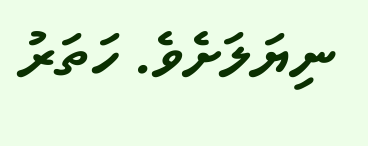ނިޔަލަށެވެ. ހަތަރު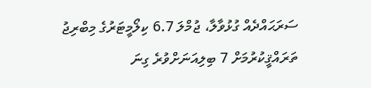ސަރަޙައްދެއް ގުޅުވާލާ، ޖުމްލަ 6.7 ކިލޯމީޓަރުގެ މިބްރިޖު ތަރައްޤީކުރުމަށް 7 ބިލިއަނަށްވުރެ ގިނަ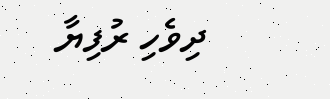ދިވެހި ރުފިޔާ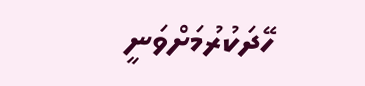ހޭދަކުރުމަށްވަނީ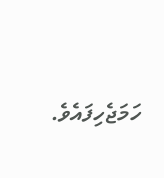ހަމަޖެހިފައެވެ.